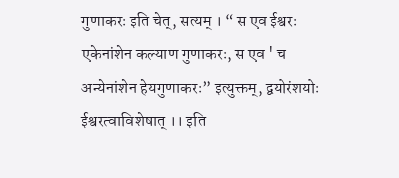गुणाकरः इति चेत्, सत्यम् । “ स एव ईश्वरः एकेनांशेन कल्याण गुणाकरः, स एव ' च अन्येनांशेन हेयगुणाकरः” इत्युक्तम्, द्वयोरंशयोः ईश्वरत्वाविशेषात् ।। इति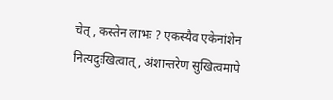चेत् , कस्तेन लाभः ? एकस्यैव एकेनांशेन नित्यदुःखित्वात्, अंशान्तरेण सुखित्वमापे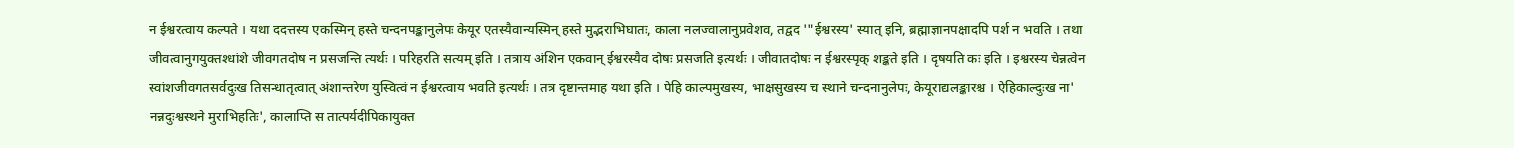न ईश्वरत्वाय कल्पते । यथा ददत्तस्य एकस्मिन् हस्ते चन्दनपङ्कानुलेपः केयूर एतस्यैवान्यस्मिन् हस्ते मुद्भराभिघातः, काला नलज्वालानुप्रवेशव, तद्वद '"ईश्वरस्य' स्यात् इनि, ब्रह्माज्ञानपक्षादपि पर्श न भवति । तथा जीवत्वानुगयुक्तश्धांशे जीवगतदोष न प्रसजन्ति त्यर्थः । परिहरति सत्यम् इति । तत्राय अंशिन एकवान् ईश्वरस्यैव दोषः प्रसजति इत्यर्थः । जीवातदोषः न ईश्वरस्पृक् शङ्कते इति । दृषयति कः इति । इश्वरस्य चेन्नत्वेन स्वांशजीवगतसर्वदुःख तिसन्धातृत्वात् अंशान्तरेण युस्वित्वं न ईश्वरत्वाय भवति इत्यर्थः । तत्र दृष्टान्तमाह यथा इति । पेहि काल्पमुखस्य, भाक्षसुखस्य च स्थाने चन्दनानुलेपः, केयूराद्यलङ्कारश्च । ऐहिकाल्दुःख ना' नन्नदुःश्वस्थने मुराभिहतिः', कालाप्ति स तात्पर्यदीपिकायुक्त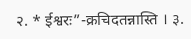२. * ईश्वरः”-क्रचिदतन्नास्ति । ३.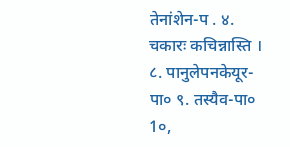तेनांशेन-प . ४. चकारः कचिन्नास्ति । ८. पानुलेपनकेयूर-पा० ९. तस्यैव-पा० 1०,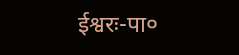ईश्वरः-पा०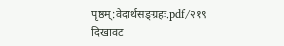पृष्ठम्:वेदार्थसङ्ग्रहः.pdf/२१९
दिखावट